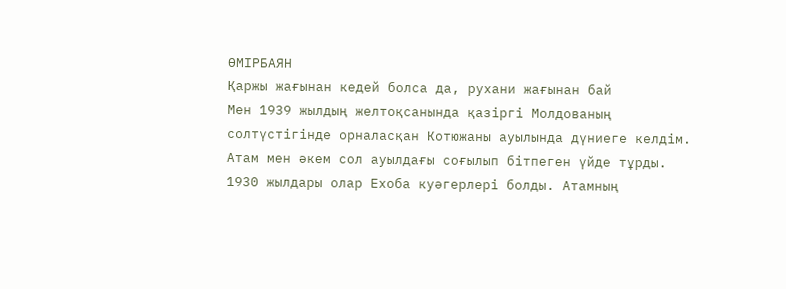ӨМІРБАЯН
Қаржы жағынан кедей болса да, рухани жағынан бай
Мен 1939 жылдың желтоқсанында қазіргі Молдованың солтүстігінде орналасқан Котюжаны ауылында дүниеге келдім. Атам мен әкем сол ауылдағы соғылып бітпеген үйде тұрды. 1930 жылдары олар Ехоба куәгерлері болды. Атамның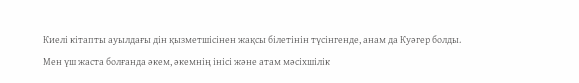Киелі кітапты ауылдағы дін қызметшісінен жақсы білетінін түсінгенде, анам да Куәгер болды.
Мен үш жаста болғанда әкем, әкемнің інісі және атам мәсіхшілік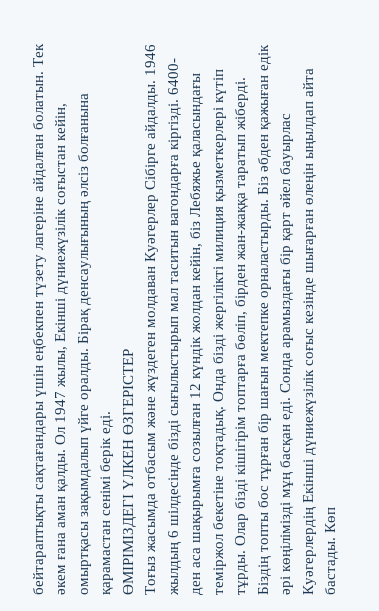бейтараптықты сақтағандары үшін еңбекпен түзету лагеріне айдалған болатын. Тек әкем ғана аман қалды. Ол 1947 жылы, Екінші дүниежүзілік соғыстан кейін, омыртқасы зақымдалып үйге оралды. Бірақ денсаулығының әлсіз болғанына қарамастан сенімі берік еді.
ӨМІРІМІЗДЕГІ ҮЛКЕН ӨЗГЕРІСТЕР
Тоғыз жасымда отбасым және жүздеген молдаван Куәгерлер Сібірге айдалды. 1946 жылдың 6 шілдесінде бізді сығылыстырып мал таситын вагондарға кіргізді. 6400-ден аса шақырымға созылған 12 күндік жолдан кейін, біз Лебяжье қаласындағы теміржол бекетіне тоқтадық. Онда бізді жергілікті милиция қызметкерлері күтіп тұрды. Олар бізді кішігірім топтарға бөліп, бірден жан-жаққа таратып жіберді. Біздің топты бос тұрған бір шағын мектепке орналастырды. Біз әбден қажыған едік әрі көңілімізді мұң басқан еді. Сонда арамыздағы бір қарт әйел бауырлас Куәгерлердің Екінші дүниежүзілік соғыс кезінде шығарған өлеңін ыңылдап айта бастады. Көп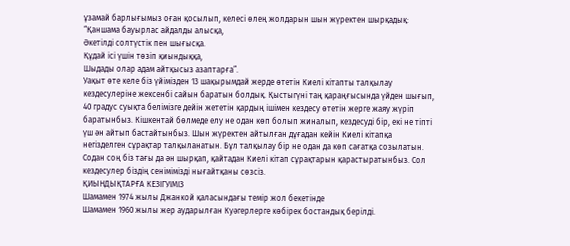ұзамай барлығымыз оған қосылып, келесі өлең жолдарын шын жүректен шырқадық:
“Қаншама бауырлас айдалды алысқа,
Әкетілді солтүстік пен шығысқа.
Құдай ісі үшін төзіп қиындыққа,
Шыдады олар адам айтқысыз азаптарға”.
Уақыт өте келе біз үйімізден 13 шақырымдай жерде өтетін Киелі кітапты талқылау кездесулеріне жексенбі сайын баратын болдық. Қыстыгүні таң қараңғысында үйден шығып, 40 градус суықта белімізге дейін жететін қардың ішімен кездесу өтетін жерге жаяу жүріп баратынбыз. Кішкентай бөлмеде елу не одан көп болып жиналып, кездесуді бір, екі не тіпті үш ән айтып бастайтынбыз. Шын жүректен айтылған дұғадан кейін Киелі кітапқа негізделген сұрақтар талқыланатын. Бұл талқылау бір не одан да көп сағатқа созылатын. Содан соң біз тағы да ән шырқап, қайтадан Киелі кітап сұрақтарын қарастыратынбыз. Сол кездесулер біздің сенімімізді нығайтқаны сөзсіз.
ҚИЫНДЫҚТАРҒА КЕЗІГУІМІЗ
Шамамен 1974 жылы Джанкой қаласындағы темір жол бекетінде
Шамамен 1960 жылы жер аударылған Куәгерлерге көбірек бостандық берілді.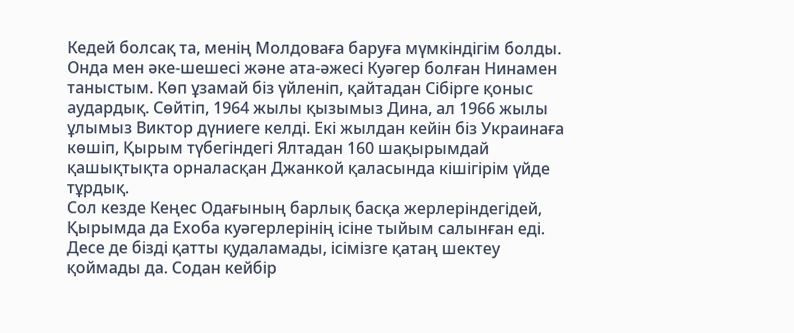Кедей болсақ та, менің Молдоваға баруға мүмкіндігім болды. Онда мен әке-шешесі және ата-әжесі Куәгер болған Нинамен таныстым. Көп ұзамай біз үйленіп, қайтадан Сібірге қоныс аудардық. Сөйтіп, 1964 жылы қызымыз Дина, ал 1966 жылы ұлымыз Виктор дүниеге келді. Екі жылдан кейін біз Украинаға көшіп, Қырым түбегіндегі Ялтадан 160 шақырымдай қашықтықта орналасқан Джанкой қаласында кішігірім үйде тұрдық.
Сол кезде Кеңес Одағының барлық басқа жерлеріндегідей, Қырымда да Ехоба куәгерлерінің ісіне тыйым салынған еді. Десе де бізді қатты қудаламады, ісімізге қатаң шектеу қоймады да. Содан кейбір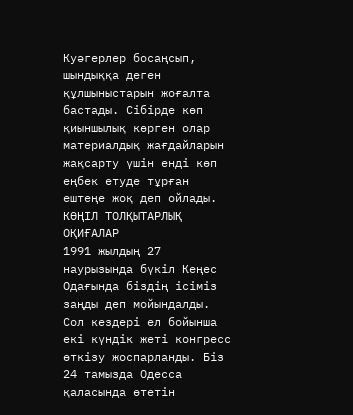Куәгерлер босаңсып, шындыққа деген құлшыныстарын жоғалта бастады. Сібірде көп қиыншылық көрген олар материалдық жағдайларын жақсарту үшін енді көп еңбек етуде тұрған ештеңе жоқ деп ойлады.
КӨҢІЛ ТОЛҚЫТАРЛЫҚ ОҚИҒАЛАР
1991 жылдың 27 наурызында бүкіл Кеңес Одағында біздің ісіміз заңды деп мойындалды. Сол кездері ел бойынша екі күндік жеті конгресс өткізу жоспарланды. Біз 24 тамызда Одесса қаласында өтетін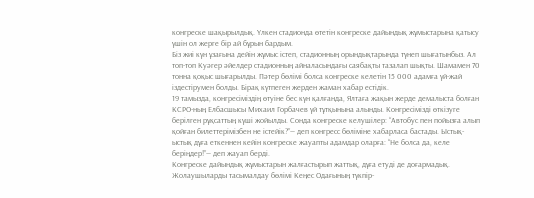конгреске шақырылдық. Үлкен стадионда өтетін конгреске дайындық жұмыстарына қатысу үшін ол жерге бір ай бұрын бардым.
Біз жиі күн ұзағына дейін жұмыс істеп, стадионның орындықтарында түнеп шығатынбыз. Ал топ-топ Куәгер әйелдер стадионның айналасындағы саябақты тазалап шықты. Шамамен 70 тонна қоқыс шығарылды. Пәтер бөлімі болса конгреске келетін 15 000 адамға үй-жай іздестірумен болды. Бірақ күтпеген жерден жаман хабар естідік.
19 тамызда, конгресіміздің өтуіне бес күн қалғанда, Ялтаға жақын жерде демалыста болған КСРО-ның Елбасшысы Михаил Горбачев үй тұтқынына алынды. Конгресімізді өткізуге берілген рұқсаттың күші жойылды. Сонда конгреске келушілер: “Автобус пен пойызға алып қойған билеттерімізбен не істейік?”— деп конгресс бөліміне хабарласа бастады. Ыстық-ыстық дұға еткеннен кейін конгреске жауапты адамдар оларға: “Не болса да, келе беріңдер!”— деп жауап берді.
Конгреске дайындық жұмыстарын жалғастырып жаттық, дұға етуді де доғармадық. Жолаушыларды тасымалдау бөлімі Кеңес Одағының түкпір-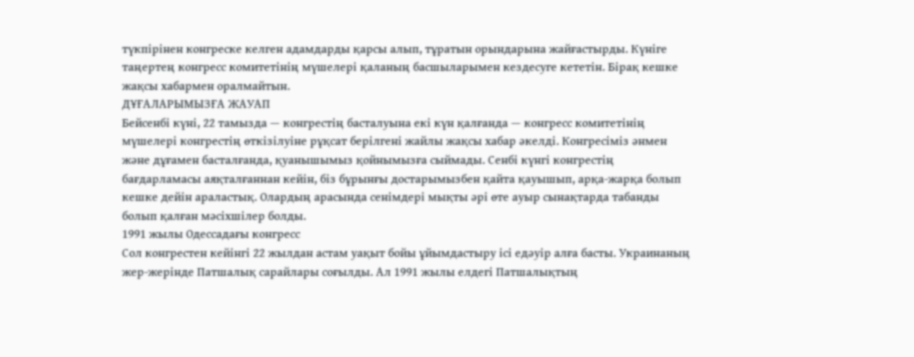түкпірінен конгреске келген адамдарды қарсы алып, тұратын орындарына жайғастырды. Күніге таңертең конгресс комитетінің мүшелері қаланың басшыларымен кездесуге кететін. Бірақ кешке жақсы хабармен оралмайтын.
ДҰҒАЛАРЫМЫЗҒА ЖАУАП
Бейсенбі күні, 22 тамызда — конгрестің басталуына екі күн қалғанда — конгресс комитетінің мүшелері конгрестің өткізілуіне рұқсат берілгені жайлы жақсы хабар әкелді. Конгресіміз әнмен және дұғамен басталғанда, қуанышымыз қойнымызға сыймады. Сенбі күнгі конгрестің бағдарламасы аяқталғаннан кейін, біз бұрынғы достарымызбен қайта қауышып, арқа-жарқа болып кешке дейін араластық. Олардың арасында сенімдері мықты әрі өте ауыр сынақтарда табанды болып қалған мәсіхшілер болды.
1991 жылы Одессадағы конгресс
Сол конгрестен кейінгі 22 жылдан астам уақыт бойы ұйымдастыру ісі едәуір алға басты. Украинаның жер-жерінде Патшалық сарайлары соғылды. Ал 1991 жылы елдегі Патшалықтың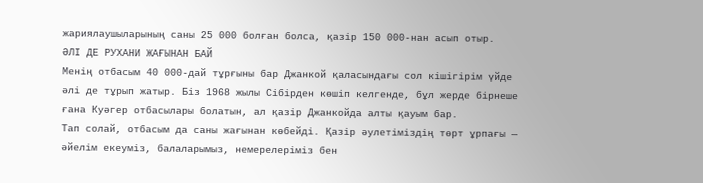жариялаушыларының саны 25 000 болған болса, қазір 150 000-нан асып отыр.
ӘЛІ ДЕ РУХАНИ ЖАҒЫНАН БАЙ
Менің отбасым 40 000-дай тұрғыны бар Джанкой қаласындағы сол кішігірім үйде әлі де тұрып жатыр. Біз 1968 жылы Сібірден көшіп келгенде, бұл жерде бірнеше ғана Куәгер отбасылары болатын, ал қазір Джанкойда алты қауым бар.
Тап солай, отбасым да саны жағынан көбейді. Қазір әулетіміздің төрт ұрпағы — әйелім екеуміз, балаларымыз, немерелеріміз бен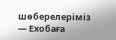шөберелеріміз — Ехобаға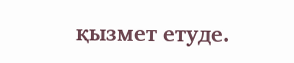қызмет етуде.